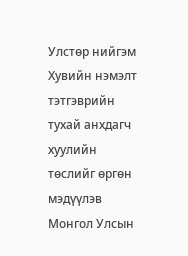Улстөр нийгэм
Хувийн нэмэлт тэтгэврийн тухай анхдагч хуулийн төслийг өргөн мэдүүлэв
Монгол Улсын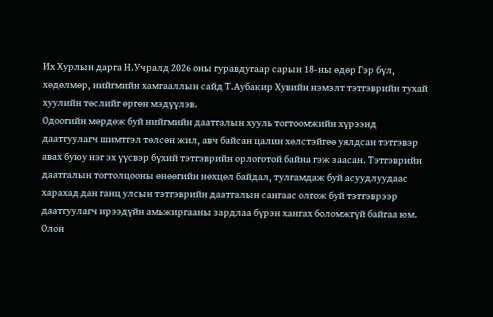Их Хурлын дарга Н.Учралд 2026 оны гуравдугаар сарын 18-ны өдөр Гэр бүл, хөдөлмөр, нийгмийн хамгааллын сайд Т.Аубакир Хувийн нэмэлт тэтгэврийн тухай хуулийн төслийг өргөн мэдүүлэв.
Одоогийн мөрдөж буй нийгмийн даатгалын хууль тогтоомжийн хүрээнд даатгуулагч шимтгэл төлсөн жил, авч байсан цалин хөлстэйгөө уялдсан тэтгэвэр авах буюу нэг эх үүсвэр бүхий тэтгэврийн орлоготой байна гэж заасан. Тэтгэврийн даатгалын тогтолцооны өнөөгийн нөхцөл байдал, тулгамдаж буй асуудлуудаас харахад дан ганц улсын тэтгэврийн даатгалын сангаас олгож буй тэтгэврээр даатгуулагч ирээдүйн амьжиргааны зардлаа бүрэн хангах боломжгүй байгаа юм. Олон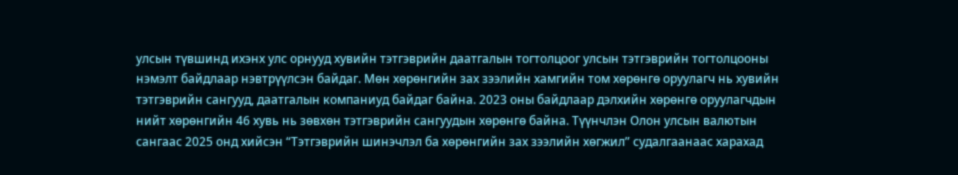улсын түвшинд ихэнх улс орнууд хувийн тэтгэврийн даатгалын тогтолцоог улсын тэтгэврийн тогтолцооны нэмэлт байдлаар нэвтрүүлсэн байдаг. Мөн хөрөнгийн зах зээлийн хамгийн том хөрөнгө оруулагч нь хувийн тэтгэврийн сангууд, даатгалын компаниуд байдаг байна. 2023 оны байдлаар дэлхийн хөрөнгө оруулагчдын нийт хөрөнгийн 46 хувь нь зөвхөн тэтгэврийн сангуудын хөрөнгө байна. Түүнчлэн Олон улсын валютын сангаас 2025 онд хийсэн “Тэтгэврийн шинэчлэл ба хөрөнгийн зах зээлийн хөгжил” судалгаанаас харахад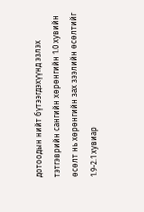дотоодын нийт бүтээгдэхүүнд эзлэх тэтгэврийн сангийн хөрөнгийн 1.0 хувийн өсөлт нь хөрөнгийн зах зээлийн өсөлтийг 1.9-2.1 хувиар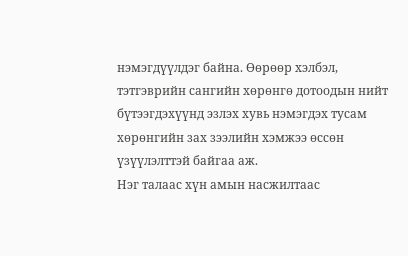нэмэгдүүлдэг байна. Өөрөөр хэлбэл, тэтгэврийн сангийн хөрөнгө дотоодын нийт бүтээгдэхүүнд эзлэх хувь нэмэгдэх тусам хөрөнгийн зах зээлийн хэмжээ өссөн үзүүлэлттэй байгаа аж.
Нэг талаас хүн амын насжилтаас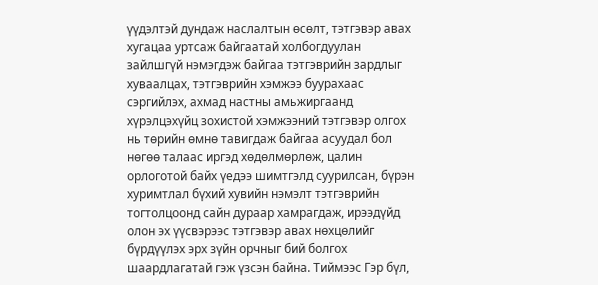үүдэлтэй дундаж наслалтын өсөлт, тэтгэвэр авах хугацаа уртсаж байгаатай холбогдуулан зайлшгүй нэмэгдэж байгаа тэтгэврийн зардлыг хуваалцах, тэтгэврийн хэмжээ буурахаас сэргийлэх, ахмад настны амьжиргаанд хүрэлцэхүйц зохистой хэмжээний тэтгэвэр олгох нь төрийн өмнө тавигдаж байгаа асуудал бол нөгөө талаас иргэд хөдөлмөрлөж, цалин орлоготой байх үедээ шимтгэлд суурилсан, бүрэн хуримтлал бүхий хувийн нэмэлт тэтгэврийн тогтолцоонд сайн дураар хамрагдаж, ирээдүйд олон эх үүсвэрээс тэтгэвэр авах нөхцөлийг бүрдүүлэх эрх зүйн орчныг бий болгох шаардлагатай гэж үзсэн байна. Тиймээс Гэр бүл,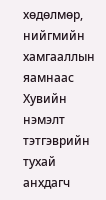хөдөлмөр, нийгмийн хамгааллын яамнаас Хувийн нэмэлт тэтгэврийн тухай анхдагч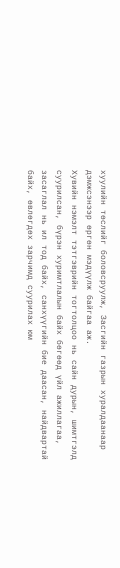хуулийн төслийг боловсруулж, Засгийн газрын хуралдаанаар дэмжсэнээр өргөн мэдүүлж байгаа аж.
Хувийн нэмэлт тэтгэврийн тогтолцоо нь сайн дурын, шимтгэлд суурилсан, бүрэн хуримтлалын байх бөгөөд үйл ажиллагаа, засаглал нь ил тод байх, санхүүгийн бие даасан, найдвартай байх, өвлөгдөх зарчимд суурилах юм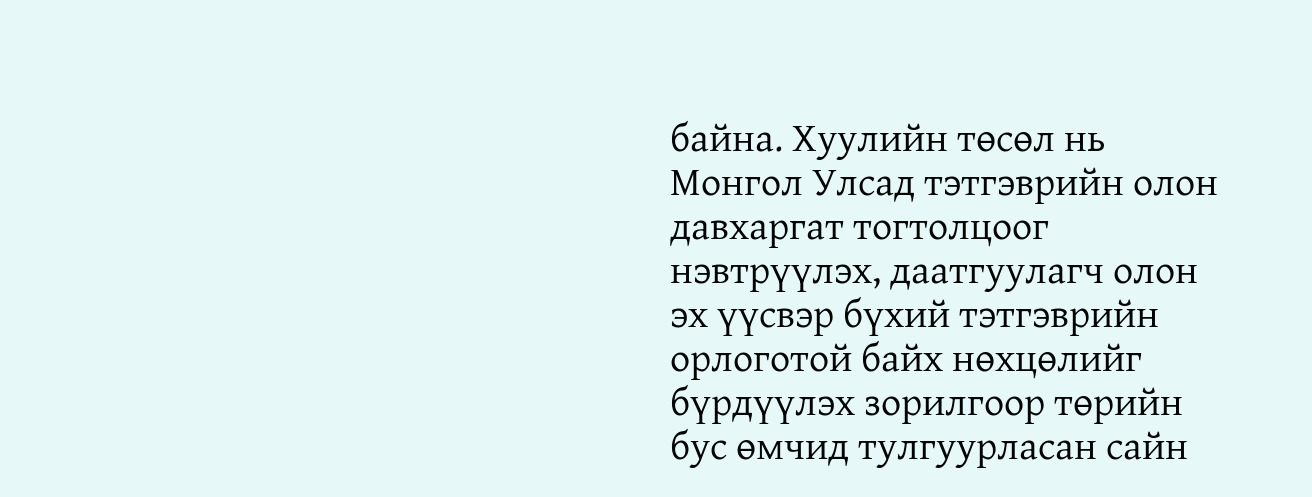байна. Хуулийн төсөл нь Монгол Улсад тэтгэврийн олон давхаргат тогтолцоог нэвтрүүлэх, даатгуулагч олон эх үүсвэр бүхий тэтгэврийн орлоготой байх нөхцөлийг бүрдүүлэх зорилгоор төрийн бус өмчид тулгуурласан сайн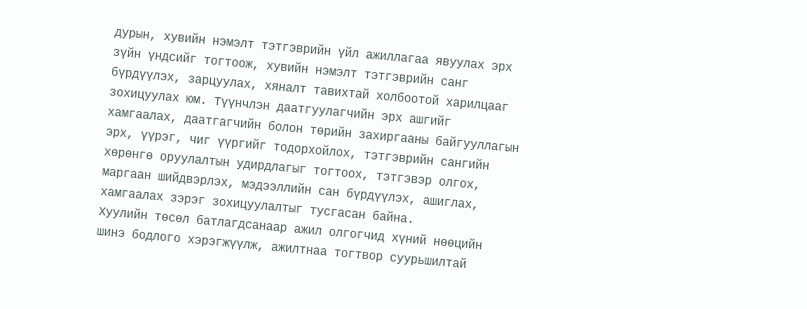дурын, хувийн нэмэлт тэтгэврийн үйл ажиллагаа явуулах эрх зүйн үндсийг тогтоож, хувийн нэмэлт тэтгэврийн санг бүрдүүлэх, зарцуулах, хяналт тавихтай холбоотой харилцааг зохицуулах юм. Түүнчлэн даатгуулагчийн эрх ашгийг хамгаалах, даатгагчийн болон төрийн захиргааны байгууллагын эрх, үүрэг, чиг үүргийг тодорхойлох, тэтгэврийн сангийн хөрөнгө оруулалтын удирдлагыг тогтоох, тэтгэвэр олгох, маргаан шийдвэрлэх, мэдээллийн сан бүрдүүлэх, ашиглах, хамгаалах зэрэг зохицуулалтыг тусгасан байна.
Хуулийн төсөл батлагдсанаар ажил олгогчид хүний нөөцийн шинэ бодлого хэрэгжүүлж, ажилтнаа тогтвор суурьшилтай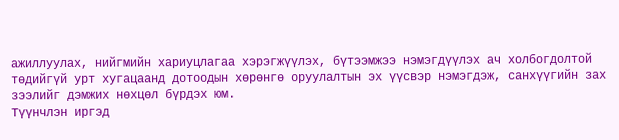ажиллуулах, нийгмийн хариуцлагаа хэрэгжүүлэх, бүтээмжээ нэмэгдүүлэх ач холбогдолтой төдийгүй урт хугацаанд дотоодын хөрөнгө оруулалтын эх үүсвэр нэмэгдэж, санхүүгийн зах зээлийг дэмжих нөхцөл бүрдэх юм.
Түүнчлэн иргэд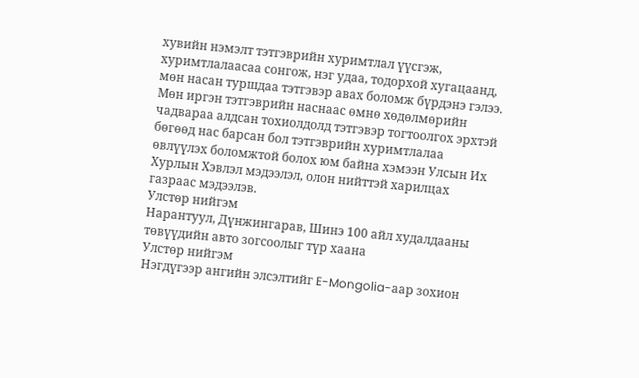хувийн нэмэлт тэтгэврийн хуримтлал үүсгэж, хуримтлалаасаа сонгож, нэг удаа, тодорхой хугацаанд, мөн насан туршдаа тэтгэвэр авах боломж бүрдэнэ гэлээ. Мөн иргэн тэтгэврийн наснаас өмнө хөдөлмөрийн чадвараа алдсан тохиолдолд тэтгэвэр тогтоолгох эрхтэй бөгөөд нас барсан бол тэтгэврийн хуримтлалаа өвлүүлэх боломжтой болох юм байна хэмээн Улсын Их Хурлын Хэвлэл мэдээлэл, олон нийттэй харилцах газраас мэдээлэв.
Улстөр нийгэм
Нарантуул, Дүнжингарав, Шинэ 100 айл худалдааны төвүүдийн авто зогсоолыг түр хаана
Улстөр нийгэм
Нэгдүгээр ангийн элсэлтийг E-Mongolia-аар зохион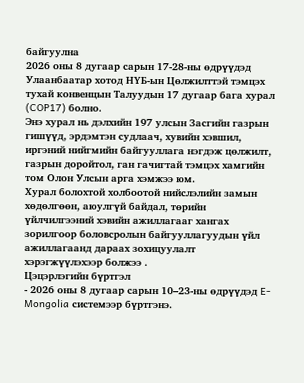байгуулна
2026 оны 8 дугаар сарын 17-28-ны өдрүүдэд Улаанбаатар хотод НҮБ-ын Цөлжилттэй тэмцэх тухай конвенцын Талуудын 17 дугаар бага хурал (COP17) болно.
Энэ хурал нь дэлхийн 197 улсын Засгийн газрын гишүүд, эрдэмтэн судлаач, хувийн хэвшил, иргэний нийгмийн байгууллага нэгдэж цөлжилт, газрын доройтол, ган гачигтай тэмцэх хамгийн том Олон Улсын арга хэмжээ юм.
Хурал болохтой холбоотой нийслэлийн замын хөдөлгөөн, аюулгүй байдал, төрийн үйлчилгээний хэвийн ажиллагааг хангах зорилгоор боловсролын байгууллагуудын үйл ажиллагаанд дараах зохицуулалт хэрэгжүүлэхээр болжээ .
Цэцэрлэгийн бүртгэл
- 2026 оны 8 дугаар сарын 10–23-ны өдрүүдэд E-Mongolia системээр бүртгэнэ.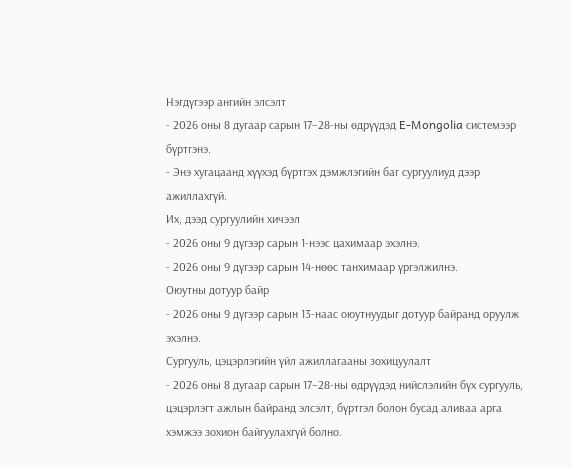Нэгдүгээр ангийн элсэлт
- 2026 оны 8 дугаар сарын 17–28-ны өдрүүдэд E-Mongolia системээр бүртгэнэ.
- Энэ хугацаанд хүүхэд бүртгэх дэмжлэгийн баг сургуулиуд дээр ажиллахгүй.
Их, дээд сургуулийн хичээл
- 2026 оны 9 дүгээр сарын 1-нээс цахимаар эхэлнэ.
- 2026 оны 9 дүгээр сарын 14-нөөс танхимаар үргэлжилнэ.
Оюутны дотуур байр
- 2026 оны 9 дүгээр сарын 13-наас оюутнуудыг дотуур байранд оруулж эхэлнэ.
Сургууль, цэцэрлэгийн үйл ажиллагааны зохицуулалт
- 2026 оны 8 дугаар сарын 17–28-ны өдрүүдэд нийслэлийн бүх сургууль, цэцэрлэгт ажлын байранд элсэлт, бүртгэл болон бусад аливаа арга хэмжээ зохион байгуулахгүй болно.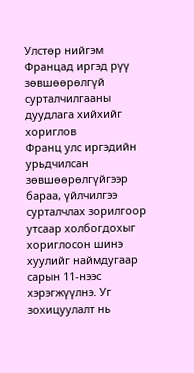Улстөр нийгэм
Францад иргэд рүү зөвшөөрөлгүй сурталчилгааны дуудлага хийхийг хориглов
Франц улс иргэдийн урьдчилсан зөвшөөрөлгүйгээр бараа, үйлчилгээ сурталчлах зорилгоор утсаар холбогдохыг хориглосон шинэ хуулийг наймдугаар сарын 11-нээс хэрэгжүүлнэ. Уг зохицуулалт нь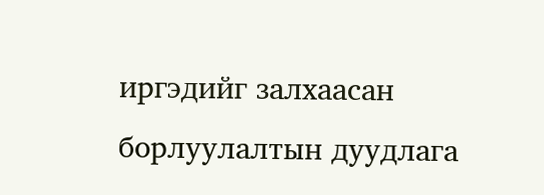иргэдийг залхаасан борлуулалтын дуудлага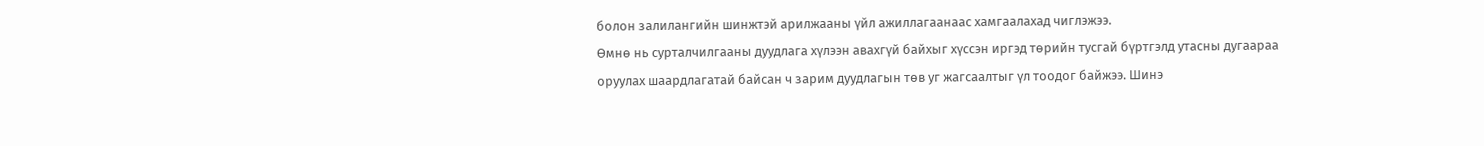болон залилангийн шинжтэй арилжааны үйл ажиллагаанаас хамгаалахад чиглэжээ.
Өмнө нь сурталчилгааны дуудлага хүлээн авахгүй байхыг хүссэн иргэд төрийн тусгай бүртгэлд утасны дугаараа оруулах шаардлагатай байсан ч зарим дуудлагын төв уг жагсаалтыг үл тоодог байжээ. Шинэ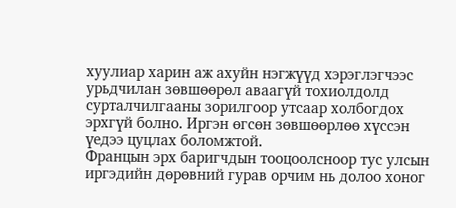хуулиар харин аж ахуйн нэгжүүд хэрэглэгчээс урьдчилан зөвшөөрөл аваагүй тохиолдолд сурталчилгааны зорилгоор утсаар холбогдох эрхгүй болно. Иргэн өгсөн зөвшөөрлөө хүссэн үедээ цуцлах боломжтой.
Францын эрх баригчдын тооцоолсноор тус улсын иргэдийн дөрөвний гурав орчим нь долоо хоног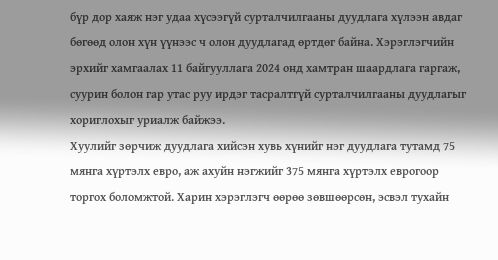бүр дор хаяж нэг удаа хүсээгүй сурталчилгааны дуудлага хүлээн авдаг бөгөөд олон хүн үүнээс ч олон дуудлагад өртдөг байна. Хэрэглэгчийн эрхийг хамгаалах 11 байгууллага 2024 онд хамтран шаардлага гаргаж, суурин болон гар утас руу ирдэг тасралтгүй сурталчилгааны дуудлагыг хориглохыг уриалж байжээ.
Хуулийг зөрчиж дуудлага хийсэн хувь хүнийг нэг дуудлага тутамд 75 мянга хүртэлх евро, аж ахуйн нэгжийг 375 мянга хүртэлх еврогоор торгох боломжтой. Харин хэрэглэгч өөрөө зөвшөөрсөн, эсвэл тухайн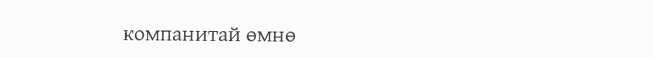компанитай өмнө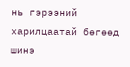нь гэрээний харилцаатай бөгөөд шинэ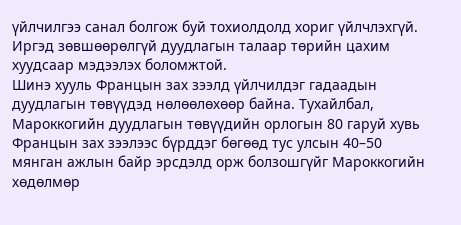үйлчилгээ санал болгож буй тохиолдолд хориг үйлчлэхгүй. Иргэд зөвшөөрөлгүй дуудлагын талаар төрийн цахим хуудсаар мэдээлэх боломжтой.
Шинэ хууль Францын зах зээлд үйлчилдэг гадаадын дуудлагын төвүүдэд нөлөөлөхөөр байна. Тухайлбал, Мароккогийн дуудлагын төвүүдийн орлогын 80 гаруй хувь Францын зах зээлээс бүрддэг бөгөөд тус улсын 40–50 мянган ажлын байр эрсдэлд орж болзошгүйг Мароккогийн хөдөлмөр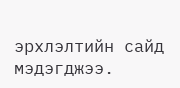эрхлэлтийн сайд мэдэгджээ.